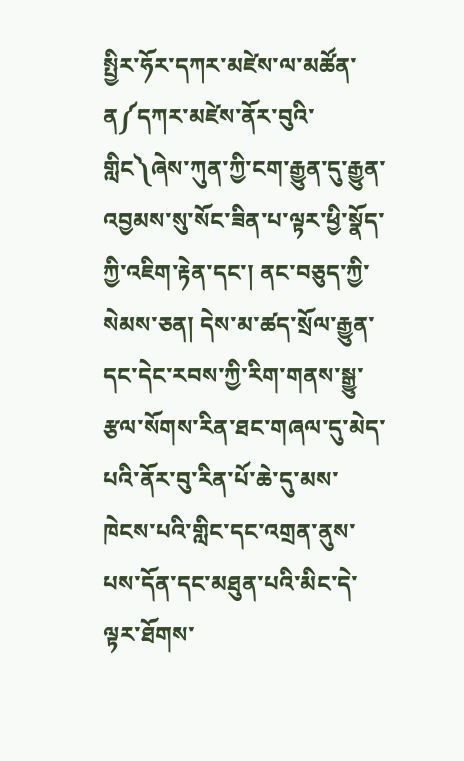སྤྱིར་ཧོར་དཀར་མཛེས་ལ་མཚོན་ན༼དཀར་མཛེས་ནོར་བུའི་གླིང༽ཞེས་ཀུན་ཀྱི་ངག་རྒྱུན་དུ་རྒྱུན་འབྱམས་སུ་སོང་ཟིན་པ་ལྟར་ཕྱི་སྣོད་ཀྱི་འཇིག་རྟེན་དང་། ནང་བཅུད་ཀྱི་སེམས་ཅན། དེས་མ་ཚད་སྲོལ་རྒྱུན་དང་དེང་རབས་ཀྱི་རིག་གནས་སྒྱུ་རྩལ་སོགས་རིན་ཐང་གཞལ་དུ་མེད་པའི་ནོར་བུ་རིན་པོ་ཆེ་དུ་མས་ཁེངས་པའི་གླིང་དང་འགྲན་ནུས་པས་དོན་དང་མཐུན་པའི་མིང་དེ་ལྟར་ཐོགས་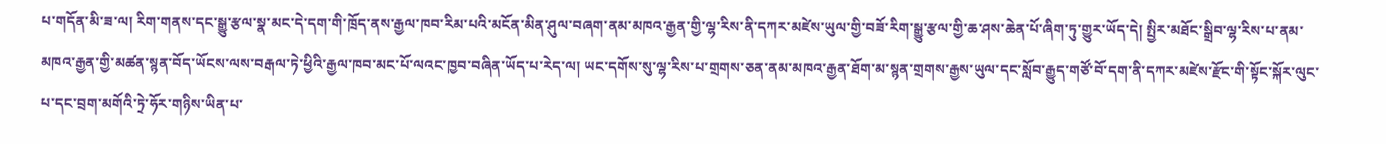པ་གདོན་མི་ཟ་ལ། རིག་གནས་དང་སྒྱུ་རྩལ་སྣ་མང་དེ་དག་གི་ཁྲོད་ནས་རྒྱལ་ཁབ་རིམ་པའི་མངོན་མིན་ཤུལ་བཞག་ནམ་མཁའ་རྒྱན་གྱི་ལྷ་རིས་ནི་དཀར་མཛེས་ཡུལ་གྱི་བཟོ་རིག་སྒྱུ་རྩལ་གྱི་ཆ་ཤས་ཆེན་པོ་ཞིག་ཏུ་གྱུར་ཡོད་དེ། སྤྱིར་མཐོང་སྒྲིབ་ལྷ་རིས་པ་ནམ་མཁའ་རྒྱན་གྱི་མཚན་སྙན་བོད་ཡོངས་ལས་བརྒལ་ཏེ་ཕྱིའི་རྒྱལ་ཁབ་མང་པོ་ལའང་ཁྱབ་བཞིན་ཡོད་པ་རེད་ལ། ཡང་དགོས་སུ་ལྷ་རིས་པ་གྲགས་ཅན་ནམ་མཁའ་རྒྱན་ཐོག་མ་སྙན་གྲགས་རྒྱས་ཡུལ་དང་སློབ་རྒྱུད་གཙོ་བོ་དག་ནི་དཀར་མཛེས་རྫོང་གི་སྟོང་སྐོར་ལུང་པ་དང་བྲག་མགོའི་ཏྲེ་ཧོར་གཉིས་ཡིན་པ་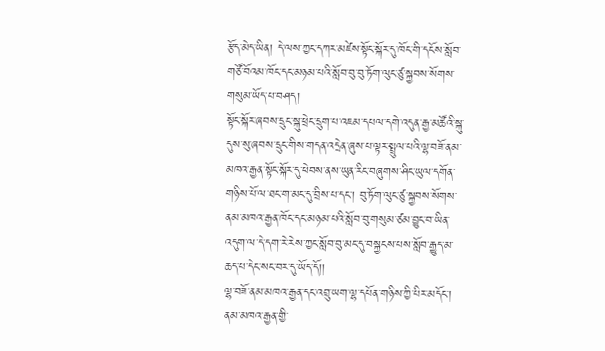རྩོད་མེད་ཡིན། དེ་ལས་ཀྱང་དཀར་མཛེས་སྟོང་སྐོར་དུ་ཁོང་གི་དངོས་སློབ་གཙོ་བོའམ་ཁོང་དང་མཉམ་པའི་སློབ་བུ་བུ་ཏོག་ལུང་ཙུ་སྐྱབས་སོགས་གསུམ་ཡོད་པ་བཤད།
སྟོང་སྐོར་ཞབས་དྲུང་སྐུ་ཕྲེང་དྲུག་པ་འཇམ་དཔལ་དགེ་འདུན་རྒྱ་མཚོའི་སྐུ་དུས་སུ་ཞབས་དྲུང་གིས་གདན་འདྲེན་ཞུས་པ་ལྟར་སྤྲུལ་པའི་ལྷ་བཟོ་ནམ་མཁའ་རྒྱན་སྟོང་སྐོར་དུ་ཕེབས་ནས་ཡུན་རིང་བཞུགས་ཤིང་ཡུལ་དགོན་གཉིས་པོ་ལ་ཐང་ག་མང་དུ་བྲིས་པ་དང་། བུ་ཏོག་ལུང་ཙུ་སྐྱབས་སོགས་ནམ་མཁའ་རྒྱན་ཁོང་དང་མཉམ་པའི་སློབ་བུ་གསུམ་ཙམ་བྱུང་བ་ཡིན་འདུག་ལ་དེ་དག་རེ་རེས་ཀྱང་སློབ་བུ་མང་དུ་བསྐྱངས་པས་སློབ་རྒྱུད་མ་ཆད་པ་དེང་སང་བར་དུ་ཡོད་དོ།།
ལྷ་བཟོ་ནམ་མཁའ་རྒྱན་དང་འབྲུ་ཡག་ལྷ་དཔོན་གཉིས་ཀྱི་པིར་མདོང་།
ནམ་མཁའ་རྒྱན་གྱི་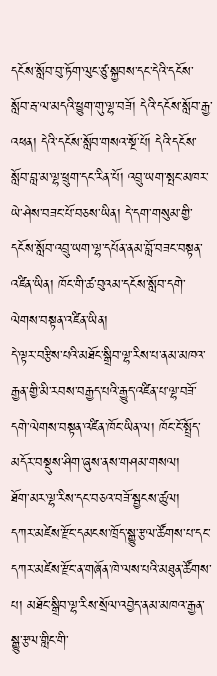དངོས་སློབ་བུ་ཏོག་ལུང་ཙུ་སྐྱབས་དང་དེའི་དངོས་སློབ་རྦ་ལ་མདའི་ཕྱུག་གུ་ལྷ་བཟོ། དེའི་དངོས་སློབ་རྒྱ་འཕན། དེའི་དངོས་སློབ་གསའ་སྔོ་པོ། དེའི་དངོས་སློབ་བླ་མ་ལྷ་ཕྲུག་དང་རིན་པོ། འབྲུ་ཡག་སྤང་མཁར་ཡེ་ཤེས་བཟང་པོ་བཅས་ཡིན། དེ་དག་གསུམ་གྱི་དངོས་སློབ་འབྲུ་ཡག་ལྷ་དཔོན་ནམ་བློ་བཟང་བསྟན་འཛིན་ཡིན། ཁོང་གི་ཚ་བུའམ་དངོས་སློབ་དགེ་ལེགས་བསྟན་འཛིན་ཡིན།
དེ་ལྟར་བརྩིས་པའི་མཐོང་སྒྲིབ་ལྷ་རིས་པ་ནམ་མཁའ་རྒྱན་གྱི་མི་རབས་བརྒྱད་པའི་རྒྱུད་འཛིན་པ་ལྷ་བཟོ་དགེ་ལེགས་བསྟན་འཛིན་ཁོང་ཡིན་ལ། ཁོང་ངོ་སྤྲོད་མདོར་བསྡུས་ཤིག་ཞུས་ནས་གཤམ་གསལ།
ཐོག་མར་ལྷ་རིས་དང་བཅའ་བཟོ་སྦྱངས་ཚུལ།
དཀར་མཛེས་རྫོང་དམངས་ཁྲོད་སྒྱུ་རྩལ་ཚོགས་པ་དང་དཀར་མཛེས་རྫོང་ན་གཞོན་ཁེ་ལས་པའི་མཐུན་ཚོགས་པ། མཐོང་སྒྲིབ་ལྷ་རིས་སྲོལ་འབྱེད་ནམ་མཁའ་རྒྱན་སྒྱུ་རྩལ་གླིང་གི་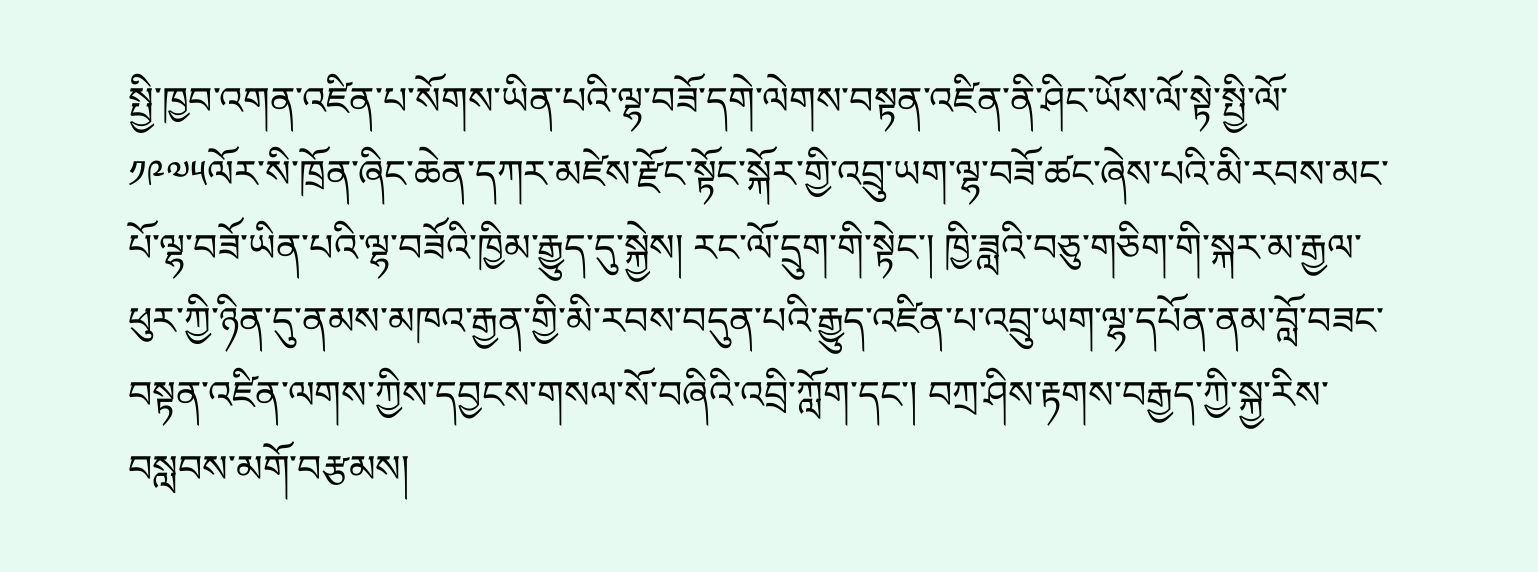སྤྱི་ཁྱབ་འགན་འཛིན་པ་སོགས་ཡིན་པའི་ལྷ་བཟོ་དགེ་ལེགས་བསྟན་འཛིན་ནི་ཤིང་ཡོས་ལོ་སྟེ་སྤྱི་ལོ་༡༩༧༥ལོར་སི་ཁྲོན་ཞིང་ཆེན་དཀར་མཛེས་རྫོང་སྟོང་སྐོར་གྱི་འབྲུ་ཡག་ལྷ་བཟོ་ཚང་ཞེས་པའི་མི་རབས་མང་པོ་ལྷ་བཟོ་ཡིན་པའི་ལྷ་བཟོའི་ཁྱིམ་རྒྱུད་དུ་སྐྱེས། རང་ལོ་དྲུག་གི་སྟེང་། ཁྱི་ཟླའི་བཅུ་གཅིག་གི་སྐར་མ་རྒྱལ་ཕུར་ཀྱི་ཉིན་དུ་ནམས་མཁའ་རྒྱན་གྱི་མི་རབས་བདུན་པའི་རྒྱུད་འཛིན་པ་འབྲུ་ཡག་ལྷ་དཔོན་ནམ་བློ་བཟང་བསྟན་འཛིན་ལགས་ཀྱིས་དབྱངས་གསལ་སོ་བཞིའི་འབྲི་ཀློག་དང་། བཀྲ་ཤིས་རྟགས་བརྒྱད་ཀྱི་སྐྱ་རིས་བསླབས་མགོ་བརྩམས།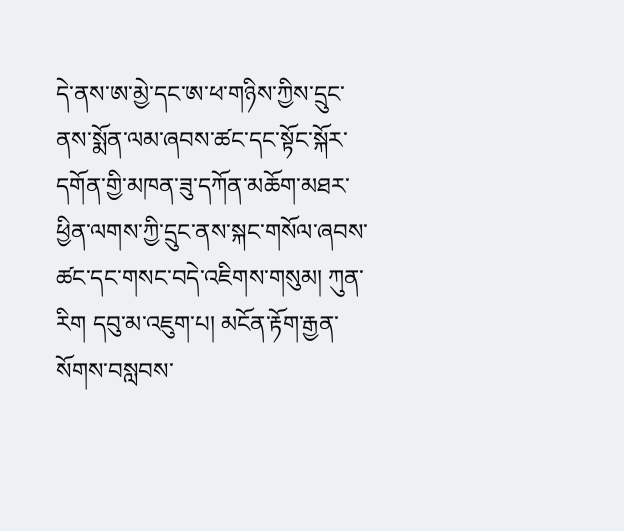དེ་ནས་ཨ་མྱེ་དང་ཨ་ཕ་གཉིས་ཀྱིས་དྲུང་ནས་སྨོན་ལམ་ཞབས་ཚང་དང་སྟོང་སྐོར་དགོན་གྱི་མཁན་ཟུ་དཀོན་མཆོག་མཐར་ཕྱིན་ལགས་ཀྱི་དྲུང་ནས་སྐང་གསོལ་ཞབས་ཚང་དང་གསང་བདེ་འཇིགས་གསུམ། ཀུན་རིག དབུ་མ་འཇུག་པ། མངོན་རྟོག་རྒྱན་སོགས་བསླབས་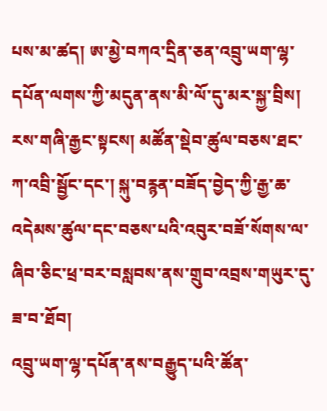པས་མ་ཚད། ཨ་མྱེ་བཀའ་དྲིན་ཅན་འབྲུ་ཡག་ལྷ་དཔོན་ལགས་ཀྱི་མདུན་ནས་མི་ལོ་དུ་མར་སྐྱ་བྲིས། རས་གཞི་རྒྱང་སྟངས། མཚོན་སྡེབ་ཚུལ་བཅས་ཐང་ཀ་འབྲི་སྦྱོང་དང་། སྐུ་བརྙན་བཟོད་བྱེད་ཀྱི་རྒྱ་ཆ་འདེམས་ཚུལ་དང་བཅས་པའི་འབུར་བཟོ་སོགས་ལ་ཞིབ་ཅིང་ཕྲ་བར་བསླབས་ནས་གྲུབ་འབྲས་གཡུར་དུ་ཟ་བ་ཐོབ།
འབྲུ་ཡག་ལྷ་དཔོན་ནས་བརྒྱུད་པའི་ཚོན་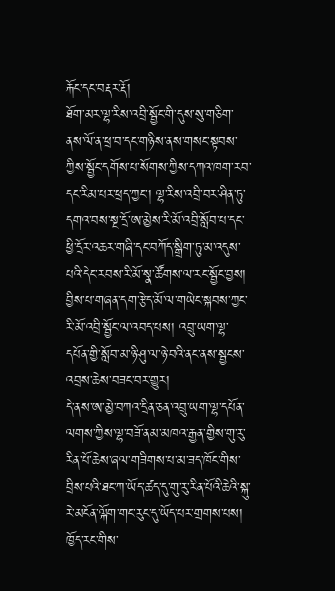རྐོང་དང་བརྡར་རྡོ།
ཐོག་མར་ལྷ་རིས་འབྲི་སྦྱོང་གི་དུས་སུ་གཅིག་ནས་ལོ་ན་ཕྲ་བ་དང་གཉིས་ནས་གསང་སྟབས་ཀྱིས་སྦྱོང་དགོས་པ་སོགས་ཀྱིས་དཀའ་ཁག་རབ་དང་རིམ་པར་ཕྲད་ཀྱང་། ལྷ་རིས་འབྲི་བར་ཤིན་ཏུ་དགའ་བས་སྔ་དྲོ་ཨ་མྱེས་རི་མོ་འབྲི་སློབ་པ་དང་ཕྱི་དྲོར་འཆར་གཞི་དང་བཀོད་སྒྲིག་ཏུ་མ་འདུས་པའི་དེང་རབས་རི་མོ་སྣ་ཚོགས་ལ་རང་སྦྱོང་བྱས། བྱིས་པ་གཞན་དག་རྩེད་མོ་ལ་གཡེང་སྐབས་ཀྱང་རི་མོ་འབྲི་སྦྱོང་ལ་འབད་པས། འབྲུ་ཡག་ལྷ་དཔོན་གྱི་སློབ་མ་ཉི་ཤུ་ལ་ཉེ་བའི་ནང་ནས་སྦྱངས་འབྲས་ཆེས་བཟང་བར་གྱུར།
དེ་ནས་ཨ་མྱེ་བཀའ་དྲིན་ཅན་འབྲུ་ཡག་ལྷ་དཔོན་ལགས་ཀྱིས་ལྷ་བཟོ་ནམ་མཁའ་རྒྱན་གྱིས་གུ་རུ་རིན་པོ་ཆེས་ཞལ་གཟིགས་པ་མ་ཟད་ཁོང་གིས་བྲིས་པའི་ཐང་ཀ་ཡོད་ཚད་དུ་གུ་རུ་རིན་པོའི་ཆེའི་སྐུ་རེ་མངོན་ལྐོག་གང་རུང་དུ་ཡོད་པར་གྲགས་པས། ཁྱོད་རང་གིས་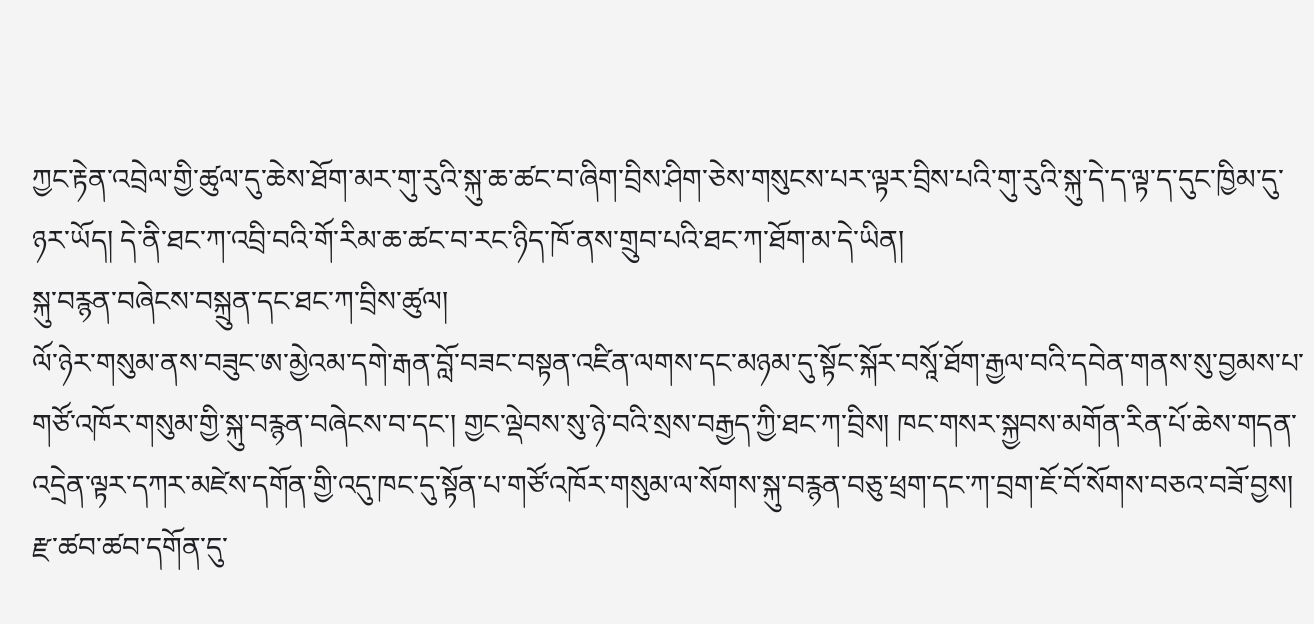ཀྱང་རྟེན་འབྲེལ་གྱི་ཚུལ་དུ་ཆེས་ཐོག་མར་གུ་རུའི་སྐུ་ཆ་ཚང་བ་ཞིག་བྲིས་ཤིག་ཅེས་གསུངས་པར་ལྟར་བྲིས་པའི་གུ་རུའི་སྐུ་དེ་ད་ལྟ་ད་དུང་ཁྱིམ་དུ་ཉར་ཡོད། དེ་ནི་ཐང་ཀ་འབྲི་བའི་གོ་རིམ་ཆ་ཚང་བ་རང་ཉིད་ཁོ་ནས་གྲུབ་པའི་ཐང་ཀ་ཐོག་མ་དེ་ཡིན།
སྐུ་བརྙན་བཞེངས་བསྐྲུན་དང་ཐང་ཀ་བྲིས་ཚུལ།
ལོ་ཉེར་གསུམ་ནས་བཟུང་ཨ་མྱེའམ་དགེ་རྒན་བློ་བཟང་བསྟན་འཛིན་ལགས་དང་མཉམ་དུ་སྟོང་སྐོར་བསཱོ་ཐོག་རྒྱལ་བའི་དབེན་གནས་སུ་བྱམས་པ་གཙོ་འཁོར་གསུམ་གྱི་སྐུ་བརྙན་བཞེངས་བ་དང་། གྱང་ལྡེབས་སུ་ཉེ་བའི་སྲས་བརྒྱད་ཀྱི་ཐང་ཀ་བྲིས། ཁང་གསར་སྐྱབས་མགོན་རིན་པོ་ཆེས་གདན་འདྲེན་ལྟར་དཀར་མཛེས་དགོན་གྱི་འདུ་ཁང་དུ་སྟོན་པ་གཙོ་འཁོར་གསུམ་ལ་སོགས་སྐུ་བརྙན་བཅུ་ཕྲག་དང་ཀ་བྲག་ཇོ་བོ་སོགས་བཅའ་བཟོ་བྱས།
རྫ་ཚབ་ཚབ་དགོན་དུ་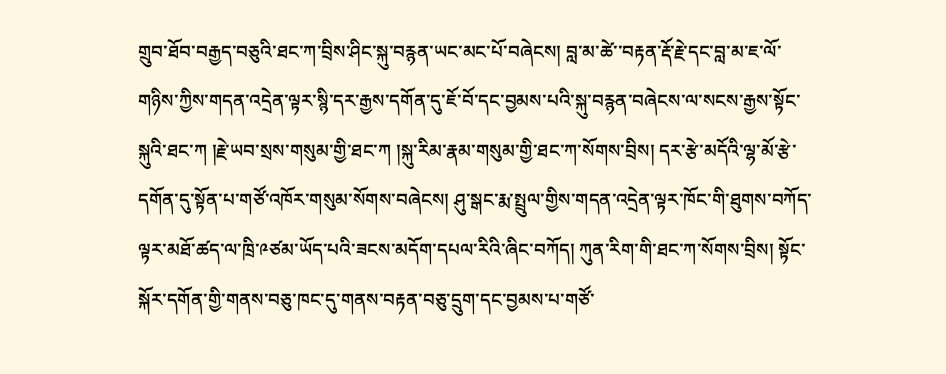གྲུབ་ཐོབ་བརྒྱད་བཅུའི་ཐང་ཀ་བྲིས་ཤིང་སྐུ་བརྙན་ཡང་མང་པོ་བཞེངས། བླ་མ་ཚེ་་བརྟན་རྡོ་རྗེ་དང་བླ་མ་ཇ་ལོ་གཉིས་ཀྱིས་གདན་འདྲེན་ལྟར་སྙི་དར་རྒྱས་དགོན་དུ་ཇོ་བོ་དང་བྱམས་པའི་སྐུ་བརྙན་བཞེངས་ལ་སངས་རྒྱས་སྟོང་སྐུའི་ཐང་ཀ །རྗེ་ཡབ་སྲས་གསུམ་གྱི་ཐང་ཀ །སྐུ་རིམ་རྣམ་གསུམ་གྱི་ཐང་ཀ་སོགས་བྲིས། དར་རྩེ་མདོའི་ལྷ་མོ་རྩེ་དགོན་དུ་སྟོན་པ་གཙོ་འཁོར་གསུམ་སོགས་བཞེངས། ཤུ་སྒང་རྨ་སྤྲུལ་གྱིས་གདན་འདྲེན་ལྟར་ཁོང་གི་ཐུགས་བཀོད་ལྟར་མཐོ་ཚད་ལ་ཁྲི་༩ཙམ་ཡོད་པའི་ཟངས་མདོག་དཔལ་རིའི་ཞིང་བཀོད། ཀུན་རིག་གི་ཐང་ཀ་སོགས་བྲིས། སྟོང་སྐོར་དགོན་གྱི་གནས་བཅུ་ཁང་དུ་གནས་བརྟན་བཅུ་དྲུག་དང་བྱམས་པ་གཙོ་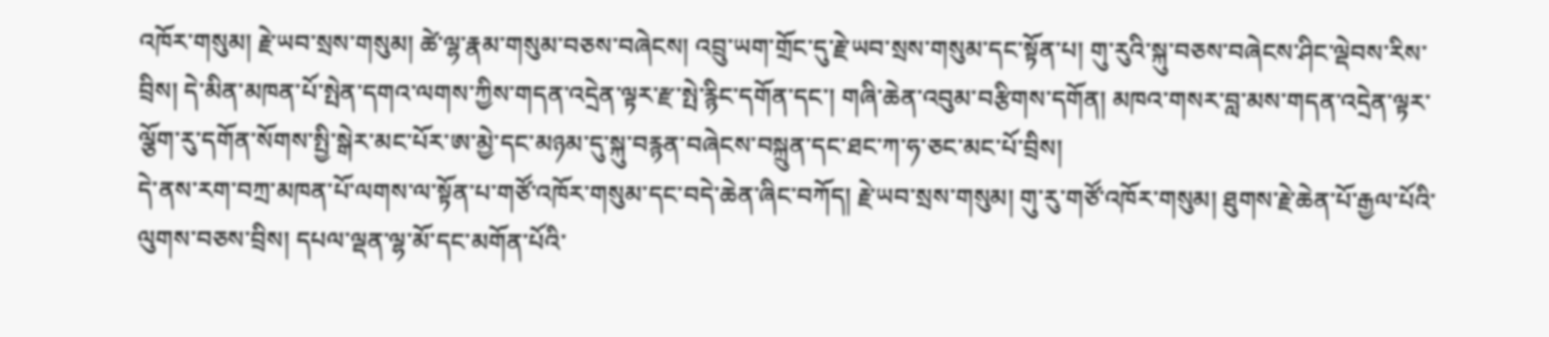འཁོར་གསུམ། རྗེ་ཡབ་སྲས་གསུམ། ཚེ་ལྷ་རྣམ་གསུམ་བཅས་བཞེངས། འབྲུ་ཡག་གྲོང་དུ་རྗེ་ཡབ་སྲས་གསུམ་དང་སྟོན་པ། གུ་རུའི་སྐུ་བཅས་བཞེངས་ཤིང་ལྡེབས་རིས་བྲིས། དེ་མིན་མཁན་པོ་སྤེན་དགའ་ལགས་ཀྱིས་གདན་འདྲེན་ལྟར་རྫ་སྤེ་རྙིང་དགོན་དང་། གཞི་ཆེན་འབུམ་བརྩིགས་དགོན། མཁའ་གསར་བླ་མས་གདན་འདྲེན་ལྟར་ལྕོག་རུ་དགོན་སོགས་སྤྱི་སྒེར་མང་པོར་ཨ་མྱེ་དང་མཉམ་དུ་སྐུ་བརྙན་བཞེངས་བསྐྲུན་དང་ཐང་ཀ་ཧ་ཅང་མང་པོ་བྲིས།
དེ་ནས་རག་བཀྲ་མཁན་པོ་ལགས་ལ་སྟོན་པ་གཙོ་འཁོར་གསུམ་དང་བདེ་ཆེན་ཞིང་བཀོད། རྗེ་ཡབ་སྲས་གསུམ། གུ་རུ་གཙོ་འཁོར་གསུམ། ཐུགས་རྗེ་ཆེན་པོ་རྒྱལ་པོའི་ལུགས་བཅས་བྲིས། དཔལ་ལྡན་ལྷ་མོ་དང་མགོན་པོའི་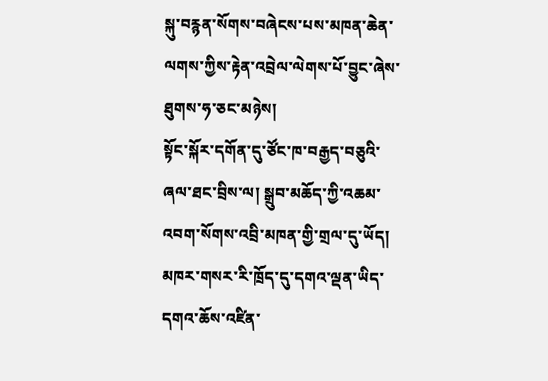སྐུ་བརྙན་སོགས་བཞེངས་པས་མཁན་ཆེན་ལགས་ཀྱིས་རྟེན་འབྲེལ་ལེགས་པོ་བྱུང་ཞེས་ཐུགས་ཧ་ཅང་མཉེས།
སྟོང་སྐོར་དགོན་དུ་ཙོང་ཁ་བརྒྱད་བཅུའི་ཞལ་ཐང་བྲིས་ལ། སྒྲུབ་མཆོད་ཀྱི་འཆམ་འབག་སོགས་འབྲི་མཁན་གྱི་གྲལ་དུ་ཡོད། མཁར་གསར་རི་ཁྲོད་དུ་དགའ་ལྡན་ཡིད་དགའ་ཆོས་འཛིན་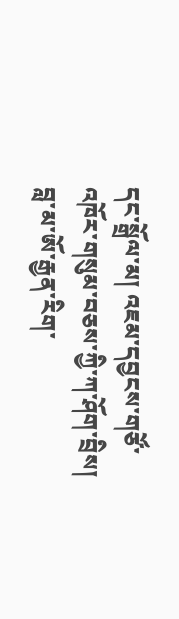དང་སྒྲོལ་མ། འཇམ་དབྱངས་གཙོ་འཁོར་གསུམ་བཅས་ཀྱི་ཀ་ཤོག་བྲིས། བླ་མ་ཨོ་རྒྱན་རིག་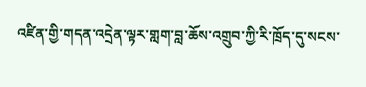འཛིན་གྱི་གདན་འདྲེན་ལྟར་གླག་བླ་ཆོས་འགྲུབ་ཀྱི་རི་ཁྲོད་དུ་སངས་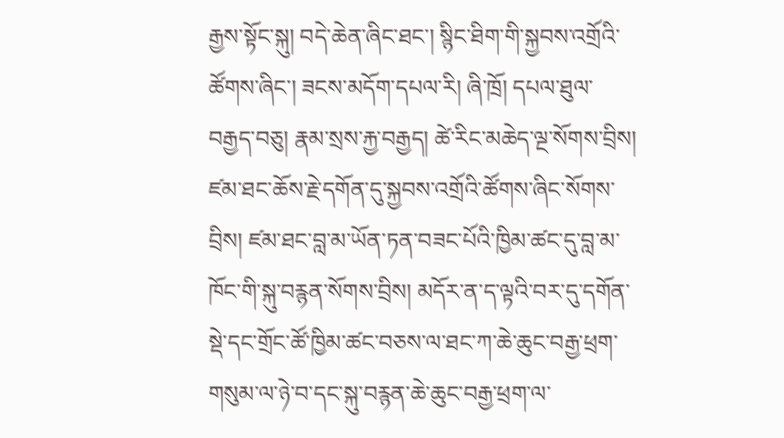རྒྱས་སྟོང་སྐུ། བདེ་ཆེན་ཞིང་ཐང་། སྙིང་ཐིག་གི་སྐྱབས་འགྲོའི་ཚོགས་ཞིང་། ཟངས་མདོག་དཔལ་རི། ཞི་ཁྲོ། དཔལ་ཐུལ་བརྒྱད་བཅུ། རྣམ་སྲས་རྐྱ་བརྒྱད། ཚེ་རིང་མཆེད་ལྔ་སོགས་བྲིས། ཛམ་ཐང་ཆོས་རྗེ་དགོན་དུ་སྐྱབས་འགྲོའི་ཚོགས་ཞིང་སོགས་བྲིས། ཛམ་ཐང་བླ་མ་ཡོན་ཏན་བཟང་པོའི་ཁྱིམ་ཚང་དུ་བླ་མ་ཁོང་གི་སྐུ་བརྙན་སོགས་བྲིས། མདོར་ན་ད་ལྟའི་བར་དུ་དགོན་སྡེ་དང་གྲོང་ཚོ་ཁྱིམ་ཚང་བཅས་ལ་ཐང་ཀ་ཆེ་ཆུང་བརྒྱ་ཕྲག་གསུམ་ལ་ཉེ་བ་དང་སྐུ་བརྙན་ཆེ་ཆུང་བརྒྱ་ཕྲག་ལ་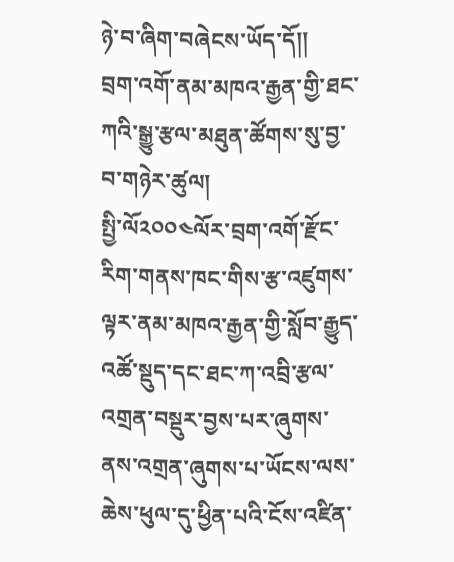ཉེ་བ་ཞིག་བཞེངས་ཡོད་དོ།།
བྲག་འགོ་ནམ་མཁའ་རྒྱན་གྱི་ཐང་ཀའི་སྒྱུ་རྩལ་མཐུན་ཚོགས་སུ་བྱ་བ་གཉེར་ཚུལ།
སྤྱི་ལོ༢༠༠༤ལོར་བྲག་འགོ་རྫོང་རིག་གནས་ཁང་གིས་རྩ་འཛུགས་ལྟར་ནམ་མཁའ་རྒྱན་གྱི་སློབ་རྒྱུད་འཚོ་སྡུད་དང་ཐང་ཀ་འབྲི་རྩལ་འགྲན་བསྡུར་བྱས་པར་ཞུགས་ནས་འགྲན་ཞུགས་པ་ཡོངས་ལས་ཆེས་ཕུལ་དུ་ཕྱིན་པའི་ངོས་འཛིན་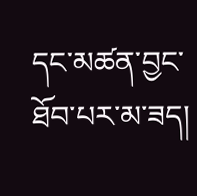དང་མཚན་བྱང་ཐོབ་པར་མ་ཟད།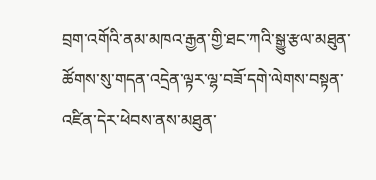བྲག་འགོའི་ནམ་མཁའ་རྒྱན་གྱི་ཐང་ཀའི་སྒྱུ་རྩལ་མཐུན་ཚོགས་སུ་གདན་འདྲེན་ལྟར་ལྷ་བཟོ་དགེ་ལེགས་བསྟན་འཛིན་དེར་ཕེབས་ནས་མཐུན་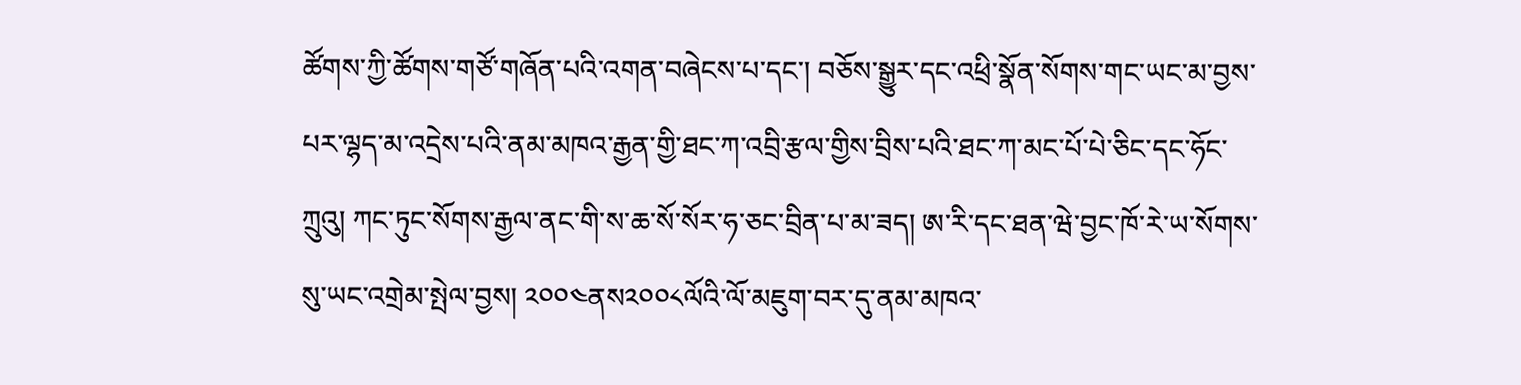ཚོགས་ཀྱི་ཚོགས་གཙོ་གཞོན་པའི་འགན་བཞེངས་པ་དང་། བཅོས་སྒྱུར་དང་འཕྲི་སྣོན་སོགས་གང་ཡང་མ་བྱས་པར་ལྷད་མ་འདྲེས་པའི་ནམ་མཁའ་རྒྱན་གྱི་ཐང་ཀ་འབྲི་རྩལ་གྱིས་བྲིས་པའི་ཐང་ཀ་མང་པོ་པེ་ཅིང་དང་ཧོང་ཀྲུའུ། ཀང་ཏུང་སོགས་རྒྱལ་ནང་གི་ས་ཆ་སོ་སོར་ཧ་ཅང་བྲིན་པ་མ་ཟད། ཨ་རི་དང་ཐན་ཝེ་བྱང་ཁོ་རེ་ཡ་སོགས་སུ་ཡང་འགྲེམ་སྤེལ་བྱས། ༢༠༠༤ནས༢༠༠༨ལོའི་ལོ་མཇུག་བར་དུ་ནམ་མཁའ་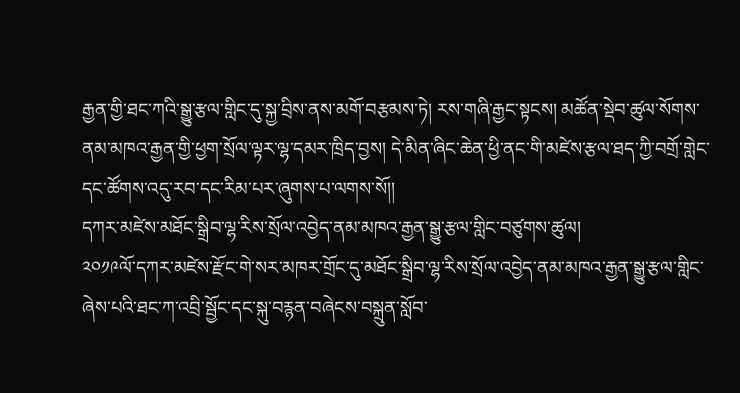རྒྱན་གྱི་ཐང་ཀའི་སྒྱུ་རྩལ་གླིང་དུ་སྐྱ་བྲིས་ནས་མགོ་བརྩམས་ཏེ། རས་གཞི་རྒྱང་སྟངས། མཚོན་སྡེབ་ཚུལ་སོགས་ནམ་མཁའ་རྒྱན་གྱི་ཕྱག་སྲོལ་ལྟར་ལྷ་དམར་ཁྲིད་བྱས། དེ་མིན་ཞིང་ཆེན་ཕྱི་ནང་གི་མཛེས་རྩལ་ཐད་ཀྱི་བགྲོ་གླེང་དང་ཚོགས་འདུ་རབ་དང་རིམ་པར་ཞུགས་པ་ལགས་སོ།།
དཀར་མཛེས་མཐོང་སྒྲིབ་ལྷ་རིས་སྲོལ་འབྱེད་ནམ་མཁའ་རྒྱན་སྒྱུ་རྩལ་གླིང་བཙུགས་ཚུལ།
༢༠༡༩ལོ་དཀར་མཛེས་རྫོང་གེ་སར་མཁར་གྲོང་དུ་མཐོང་སྒྲིབ་ལྷ་རིས་སྲོལ་འབྱེད་ནམ་མཁའ་རྒྱན་སྒྱུ་རྩལ་གླིང་ཞེས་པའི་ཐང་ཀ་འབྲི་སྦྱོང་དང་སྐུ་བརྙན་བཞེངས་བསྐྲུན་སློབ་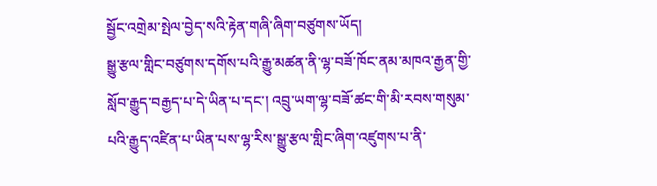སྦྱོང་འགྲེམ་སྤེལ་བྱེད་སའི་རྟེན་གཞི་ཞིག་བཙུགས་ཡོད།
སྒྱུ་རྩལ་གླིང་བཙུགས་དགོས་པའི་རྒྱུ་མཚན་ནི་ལྷ་བཟོ་ཁོང་ནམ་མཁའ་རྒྱན་གྱི་སློབ་རྒྱུད་བརྒྱད་པ་དེ་ཡིན་པ་དང་། འབྲུ་ཡག་ལྷ་བཟོ་ཚང་གི་མི་རབས་གསུམ་པའི་རྒྱུད་འཛིན་པ་ཡིན་པས་ལྷ་རིས་སྒྱུ་རྩལ་གླིང་ཞིག་འཛུགས་པ་ནི་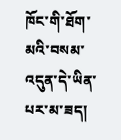ཁོང་གི་ཐོག་མའི་བསམ་འདུན་དེ་ཡིན་པར་མ་ཟད།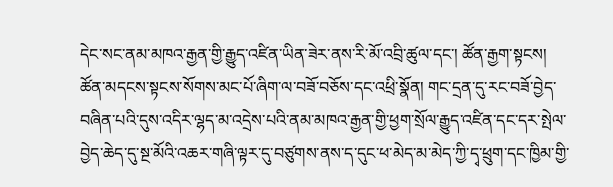དེང་སང་ནམ་མཁའ་རྒྱན་གྱི་རྒྱུད་འཛིན་ཡིན་ཟེར་ནས་རི་མོ་འབྲི་ཚུལ་དང་། ཚོན་རྒྱག་སྟངས། ཚོན་མདངས་སྟངས་སོགས་མང་པོ་ཞིག་ལ་བཟོ་བཅོས་དང་འཕྲི་སྣོན། གང་དྲན་དུ་རང་བཟོ་བྱེད་བཞིན་པའི་དུས་འདིར་ལྷད་མ་འདྲེས་པའི་ནམ་མཁའ་རྒྱན་གྱི་ཕྱག་སྲོལ་རྒྱུད་འཛིན་དང་དར་སྤེལ་བྱེད་ཆེད་དུ་སྔ་མོའི་འཆར་གཞི་ལྟར་དུ་བཙུགས་ནས་ད་དུང་ཕ་མེད་མ་མེད་ཀྱི་དྭ་ཕྲུག་དང་ཁྱིམ་གྱི་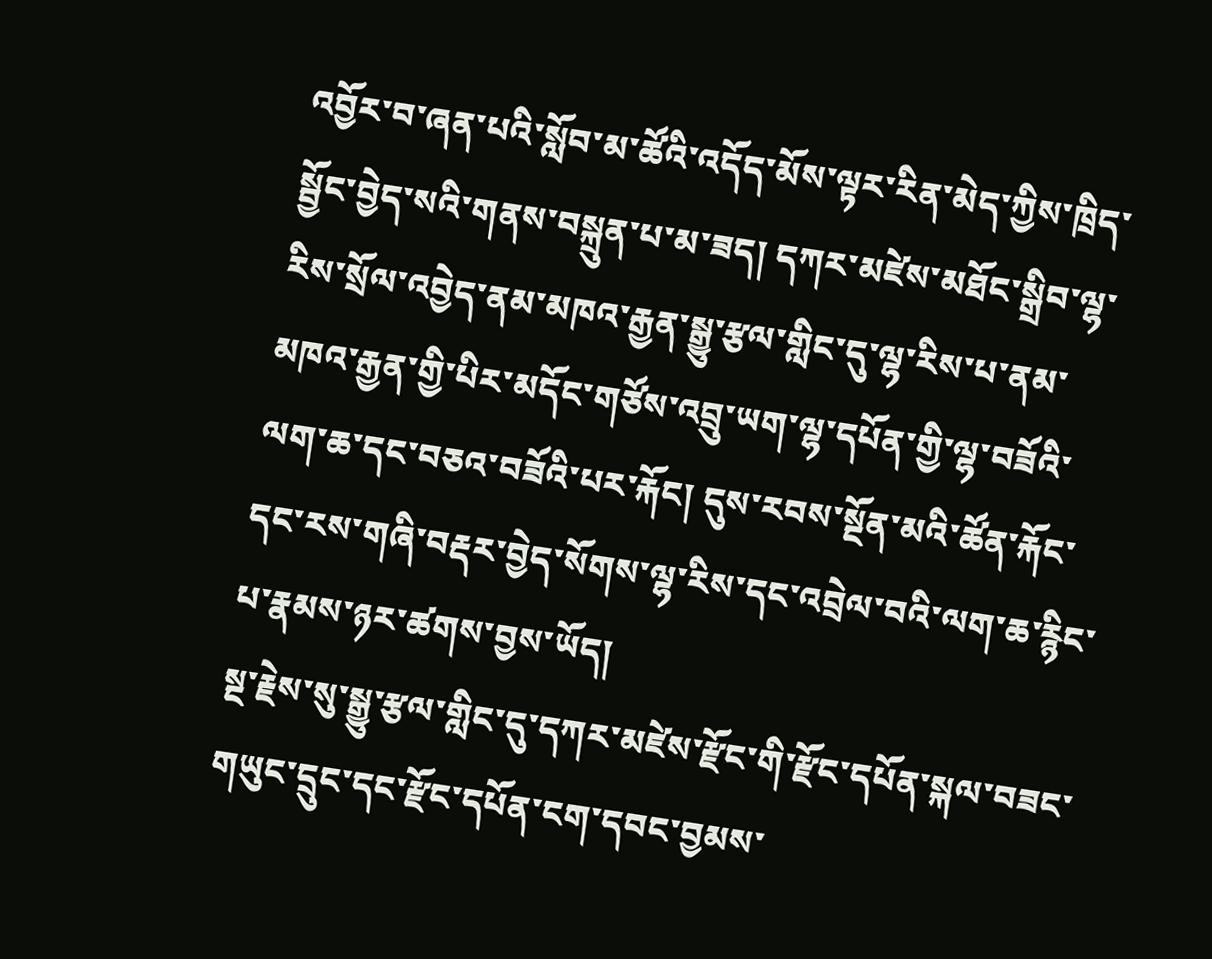འབྱོར་བ་ཞན་པའི་སློབ་མ་ཚོའི་འདོད་མོས་ལྟར་རིན་མེད་ཀྱིས་ཁྲིད་སྦྱོང་བྱེད་སའི་གནས་བསྐྲུན་པ་མ་ཟད། དཀར་མཛེས་མཐོང་སྒྲིབ་ལྷ་རིས་སྲོལ་འབྱེད་ནམ་མཁའ་རྒྱན་སྒྱུ་རྩལ་གླིང་དུ་ལྷ་རིས་པ་ནམ་མཁའ་རྒྱན་གྱི་པིར་མདོང་གཙོས་འབྲུ་ཡག་ལྷ་དཔོན་གྱི་ལྷ་བཟོའི་ལག་ཆ་དང་བཅའ་བཟོའི་པར་རྐོང། དུས་རབས་སྔོན་མའི་ཚོན་རྐོང་དང་རས་གཞི་བརྡར་བྱེད་སོགས་ལྷ་རིས་དང་འབྲེལ་བའི་ལག་ཆ་རྙིང་པ་རྣམས་ཉར་ཚགས་བྱས་ཡོད།
སྔ་རྗེས་སུ་སྒྱུ་རྩལ་གླིང་དུ་དཀར་མཛེས་རྫོང་གི་རྫོང་དཔོན་སྐལ་བཟང་གཡུང་དྲུང་དང་རྫོང་དཔོན་ངག་དབང་བྱམས་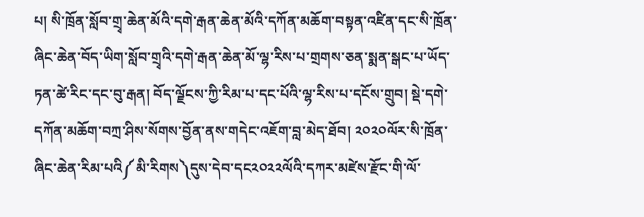པ། སི་ཁྲོན་སློབ་གྲྭ་ཆེན་མོའི་དགེ་རྒན་ཆེན་མོའི་དཀོན་མཆོག་བསྟན་འཛིན་དང་སི་ཁྲོན་ཞིང་ཆེན་བོད་ཡིག་སློབ་གྲྭའི་དགེ་རྒན་ཆེན་མོ་ལྷ་རིས་པ་གྲགས་ཅན་སྨན་སྒང་པ་ཡོད་ཏན་ཚེ་རིང་དང་བུ་རྒན། བོད་ལྗོངས་ཀྱི་རིམ་པ་དང་པོའི་ལྷ་རིས་པ་དངོས་གྲུབ། སྡེ་དགེ་དཀོན་མཆོག་བཀྲ་ཤིས་སོགས་བྱོན་ནས་གདེང་འཇོག་བླ་མེད་ཐོབ། ༢༠༢༠ལོར་སི་ཁྲོན་ཞིང་ཆེན་རིམ་པའི༼མི་རིགས༽དུས་དེབ་དང༢༠༢༢ལོའི་དཀར་མཛེས་རྫོང་གི་ལོ་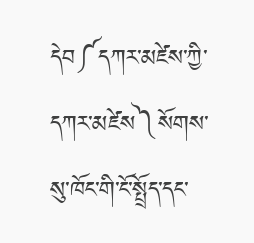དེབ༼དཀར་མཛེས་ཀྱི་དཀར་མཛེས༽སོགས་སུ་ཁོང་གི་ངོ་སྤྲོད་དང་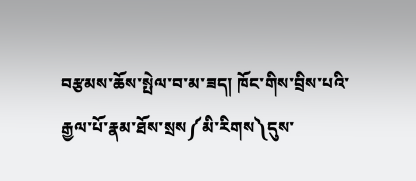བརྩམས་ཆོས་སྤེལ་བ་མ་ཟད། ཁོང་གིས་བྲིས་པའི་རྒྱལ་པོ་རྣམ་ཐོས་སྲས༼མི་རིགས༽དུས་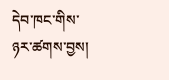དེབ་ཁང་གིས་ཉར་ཚགས་བྱས།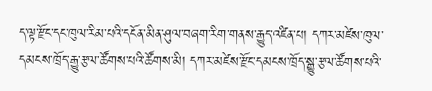ད་ལྟ་རྫོང་དང་ཁུལ་རིམ་པའི་དངོན་མིན་ཤུལ་བཞག་རིག་གནས་རྒྱུད་འཛིན་པ། དཀར་མཛེས་ཁུལ་དམངས་ཁྲོད་རྒྱུ་རྩལ་ཚོགས་པའི་ཚོགས་མི། དཀར་མཛེས་རྫོང་དམངས་ཁྲོད་སྒྱུ་རྩལ་ཚོགས་པའི་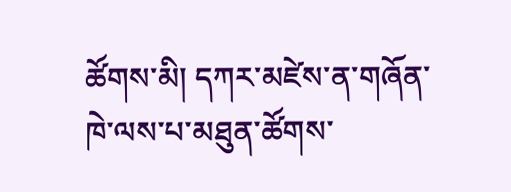ཚོགས་མི། དཀར་མཛེས་ན་གཞོན་ཁེ་ལས་པ་མཐུན་ཚོགས་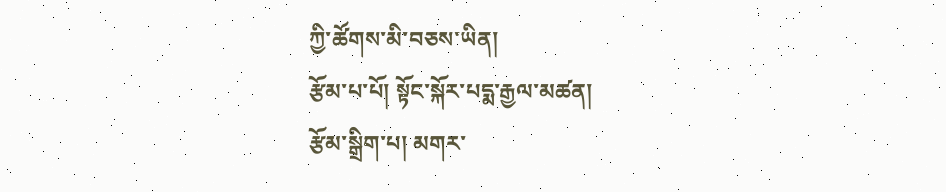ཀྱི་ཚོགས་མི་བཅས་ཡིན།
རྩོམ་པ་པོ། སྟོང་སྐོར་པདྨ་རྒྱལ་མཚན།
རྩོམ་སྒྲིག་པ། མགར་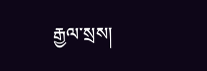རྒྱལ་སྲས།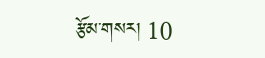རྩོམ་གསར། 10